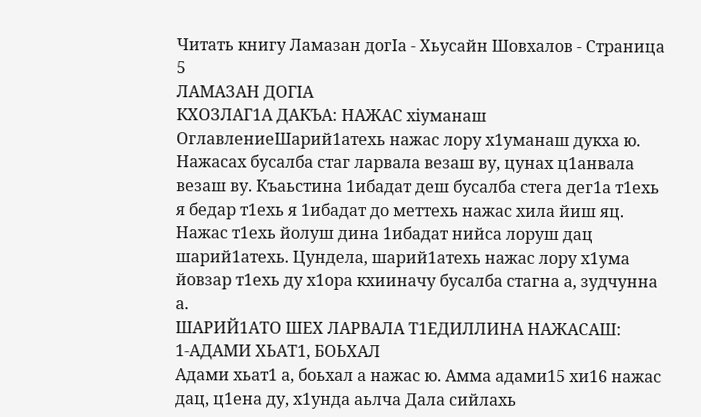Читать книгу Ламазан догIа - Хьусайн Шовхалов - Страница 5
ЛАМАЗАН ДОГIА
КХОЗЛАГ1А ДАКЪА: НАЖАС хiуманаш
ОглавлениеШарий1атехь нажас лору х1уманаш дукха ю. Нажасах бусалба стаг ларвала везаш ву, цунах ц1анвала везаш ву. Къаьстина 1ибадат деш бусалба стега дег1а т1ехь я бедар т1ехь я 1ибадат до меттехь нажас хила йиш яц. Нажас т1ехь йолуш дина 1ибадат нийса лоруш дац шарий1атехь. Цундела, шарий1атехь нажас лору х1ума йовзар т1ехь ду х1ора кхииначу бусалба стагна а, зудчунна а.
ШАРИЙ1АТО ШЕХ ЛАРВАЛА Т1ЕДИЛЛИНА НАЖАСАШ:
1-АДАМИ ХЬАТ1, БОЬХАЛ
Адами хьат1 а, боьхал а нажас ю. Амма адами15 хи16 нажас дац, ц1ена ду, х1унда аьлча Дала сийлахь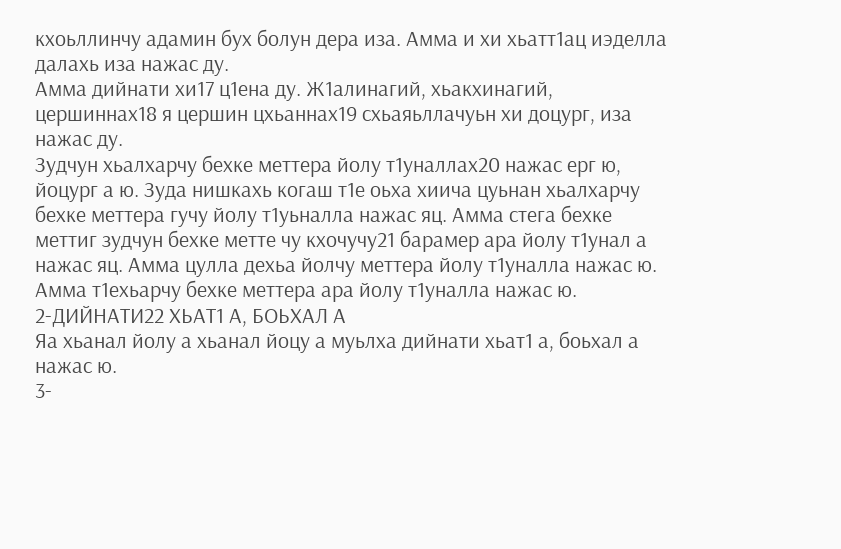кхоьллинчу адамин бух болун дера иза. Амма и хи хьатт1ац иэделла далахь иза нажас ду.
Амма дийнати хи17 ц1ена ду. Ж1алинагий, хьакхинагий, цершиннах18 я цершин цхьаннах19 схьаяьллачуьн хи доцург, иза нажас ду.
Зудчун хьалхарчу бехке меттера йолу т1уналлах20 нажас ерг ю, йоцург а ю. Зуда нишкахь когаш т1е оьха хиича цуьнан хьалхарчу бехке меттера гучу йолу т1уьналла нажас яц. Амма стега бехке меттиг зудчун бехке метте чу кхочучу21 барамер ара йолу т1унал а нажас яц. Амма цулла дехьа йолчу меттера йолу т1уналла нажас ю.
Амма т1ехьарчу бехке меттера ара йолу т1уналла нажас ю.
2-ДИЙНАТИ22 ХЬАТ1 А, БОЬХАЛ А
Яа хьанал йолу а хьанал йоцу а муьлха дийнати хьат1 а, боьхал а нажас ю.
3-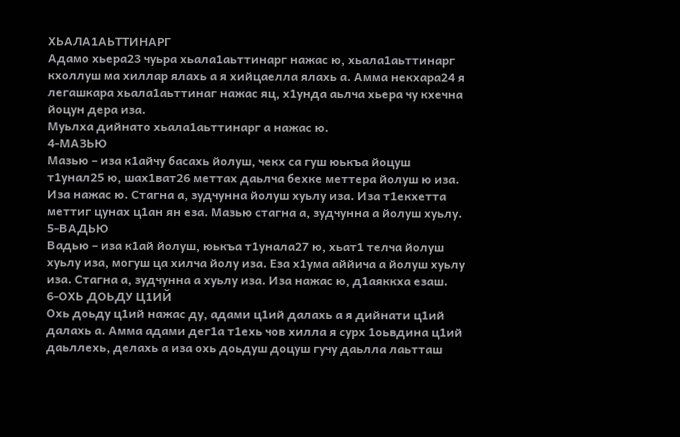ХЬАЛА1АЬТТИНАРГ
Адамо хьера23 чуьра хьала1аьттинарг нажас ю, хьала1аьттинарг кхоллуш ма хиллар ялахь а я хийцаелла ялахь а. Амма некхара24 я легашкара хьала1аьттинаг нажас яц, х1унда аьлча хьера чу кхечна йоцун дера иза.
Муьлха дийнато хьала1аьттинарг а нажас ю.
4-МАЗЬЮ
Мазью – иза к1айчу басахь йолуш, чекх са гуш юькъа йоцуш т1унал25 ю, шах1ват26 меттах даьлча бехке меттера йолуш ю иза. Иза нажас ю. Стагна а, зудчунна йолуш хуьлу иза. Иза т1екхетта меттиг цунах ц1ан ян еза. Мазью стагна а, зудчунна а йолуш хуьлу.
5-ВАДЬЮ
Вадью – иза к1ай йолуш, юькъа т1унала27 ю, хьат1 телча йолуш хуьлу иза, могуш ца хилча йолу иза. Еза х1ума аййича а йолуш хуьлу иза. Стагна а, зудчунна а хуьлу иза. Иза нажас ю, д1аяккха езаш.
6-ОХЬ ДОЬДУ Ц1ИЙ
Охь доьду ц1ий нажас ду, адами ц1ий далахь а я дийнати ц1ий далахь а. Амма адами дег1а т1ехь чов хилла я сурх 1оьвдина ц1ий даьллехь, делахь а иза охь доьдуш доцуш гучу даьлла лаьтташ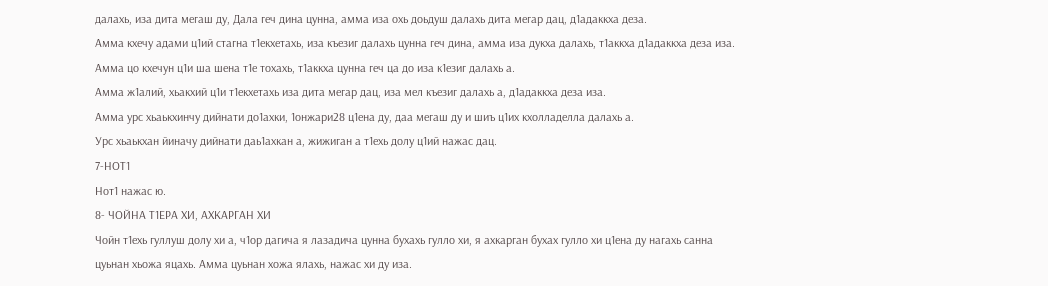далахь, иза дита мегаш ду, Дала геч дина цунна, амма иза охь доьдуш далахь дита мегар дац, д1адаккха деза.
Амма кхечу адами ц1ий стагна т1екхетахь, иза къезиг далахь цунна геч дина, амма иза дукха далахь, т1аккха д1адаккха деза иза. Амма цо кхечун ц1и ша шена т1е тохахь, т1аккха цунна геч ца до иза к1езиг далахь а.
Амма ж1алий, хьакхий ц1и т1екхетахь иза дита мегар дац, иза мел къезиг далахь а, д1адаккха деза иза.
Амма урс хьаькхинчу дийнати до1ахки, 1онжари28 ц1ена ду, даа мегаш ду и шиъ ц1их кхолладелла далахь а.
Урс хьаькхан йиначу дийнати даь1ахкан а, жижиган а т1ехь долу ц1ий нажас дац.
7-НОТ1
Нот1 нажас ю.
8- ЧОЙНА Т1ЕРА ХИ, АХКАРГАН ХИ
Чойн т1ехь гуллуш долу хи а, ч1ор дагича я лазадича цунна бухахь гулло хи, я ахкарган бухах гулло хи ц1ена ду нагахь санна цуьнан хьожа яцахь. Амма цуьнан хожа ялахь, нажас хи ду иза.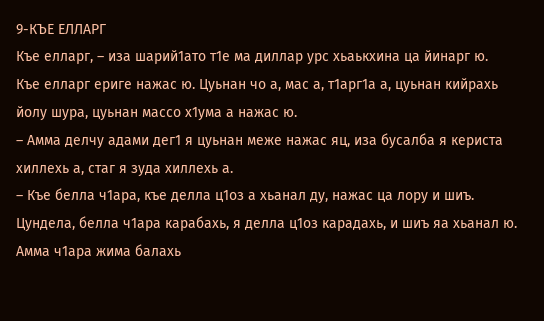9-КЪЕ ЕЛЛАРГ
Къе елларг, – иза шарий1ато т1е ма диллар урс хьаькхина ца йинарг ю.
Къе елларг ериге нажас ю. Цуьнан чо а, мас а, т1арг1а а, цуьнан кийрахь йолу шура, цуьнан массо х1ума а нажас ю.
– Амма делчу адами дег1 я цуьнан меже нажас яц, иза бусалба я кериста хиллехь а, стаг я зуда хиллехь а.
– Къе белла ч1ара, къе делла ц1оз а хьанал ду, нажас ца лору и шиъ. Цундела, белла ч1ара карабахь, я делла ц1оз карадахь, и шиъ яа хьанал ю. Амма ч1ара жима балахь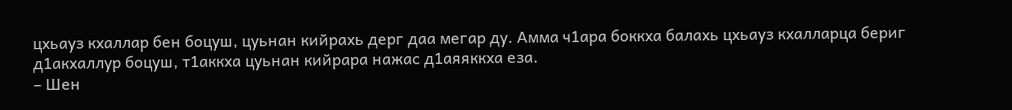цхьауз кхаллар бен боцуш, цуьнан кийрахь дерг даа мегар ду. Амма ч1ара боккха балахь цхьауз кхалларца бериг д1акхаллур боцуш, т1аккха цуьнан кийрара нажас д1аяяккха еза.
– Шен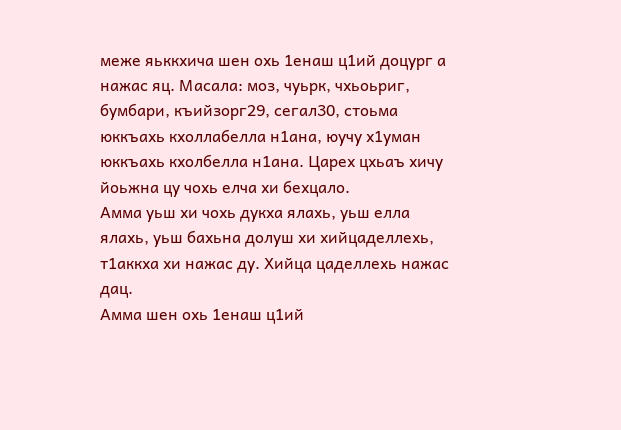меже яьккхича шен охь 1енаш ц1ий доцург а нажас яц. Масала: моз, чуьрк, чхьоьриг, бумбари, къийзорг29, сегал30, стоьма юккъахь кхоллабелла н1ана, юучу х1уман юккъахь кхолбелла н1ана. Царех цхьаъ хичу йоьжна цу чохь елча хи бехцало.
Амма уьш хи чохь дукха ялахь, уьш елла ялахь, уьш бахьна долуш хи хийцаделлехь, т1аккха хи нажас ду. Хийца цаделлехь нажас дац.
Амма шен охь 1енаш ц1ий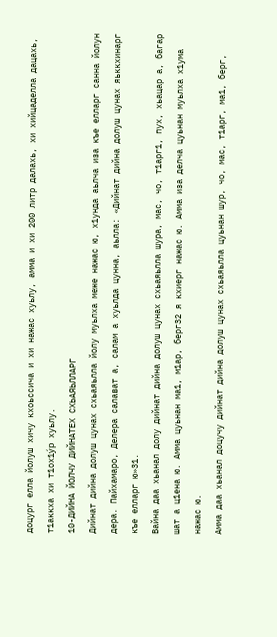доцург елла йолуш хичу кхоьссича и хи нажас хуьлу, амма и хи 200 литр далахь, хи хийцаделла дацахь, т1аккха хи т1ох1у́р хуьлу.
10-ДИЙНА ЙОЛЧУ ДИЙНАТЕХ СХЬАЯЬЛЛАРГ
Дийнат дийна долуш цунах схьаяьлла йолу муьлха меже нажас ю, х1унда аьлча иза къе елларг санна йолун дера. Пайхамаро, Делера салават а, салам а хуьлда цунна, аьлла: «Дийнат дийна долуш цунах яьккхинарг къе елларг ю»31.
Вайна даа хьанал долу дийнат дийна долуш цунах схьаяьлла шура, мас, чо, т1арг1, пух, хьацар а, багар шат а ц1ена ю. Амма цуьнан ма1, м1ар, берг32 я кхиерг нажас ю. Амма иза делча цуьнан муьлха х1ума нажас ю.
Амма даа хьанал доцучу дийнат дийна долуш цунах схьаяьлла цуьнан шур, чо, мас, т1арг, ма1, берг,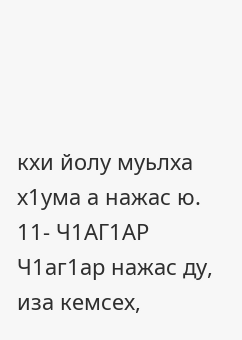кхи йолу муьлха х1ума а нажас ю.
11- Ч1АГ1АР
Ч1аг1ар нажас ду, иза кемсех,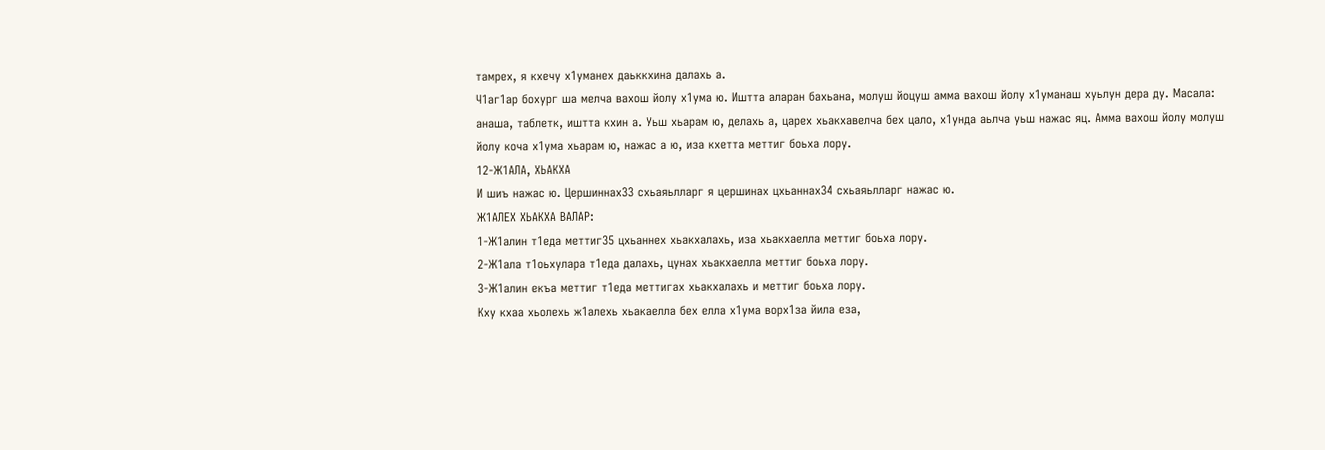тамрех, я кхечу х1уманех даьккхина далахь а.
Ч1аг1ар бохург ша мелча вахош йолу х1ума ю. Иштта аларан бахьана, молуш йоцуш амма вахош йолу х1уманаш хуьлун дера ду. Масала: анаша, таблетк, иштта кхин а. Уьш хьарам ю, делахь а, царех хьакхавелча бех цало, х1унда аьлча уьш нажас яц. Амма вахош йолу молуш йолу коча х1ума хьарам ю, нажас а ю, иза кхетта меттиг боьха лору.
12-Ж1АЛА, ХЬАКХА
И шиъ нажас ю. Цершиннах33 схьаяьлларг я цершинах цхьаннах34 схьаяьлларг нажас ю.
Ж1АЛЕХ ХЬАКХА ВАЛАР:
1-Ж1алин т1еда меттиг35 цхьаннех хьакхалахь, иза хьакхаелла меттиг боьха лору.
2-Ж1ала т1оьхулара т1еда далахь, цунах хьакхаелла меттиг боьха лору.
3-Ж1алин екъа меттиг т1еда меттигах хьакхалахь и меттиг боьха лору.
Кху кхаа хьолехь ж1алехь хьакаелла бех елла х1ума ворх1за йила еза,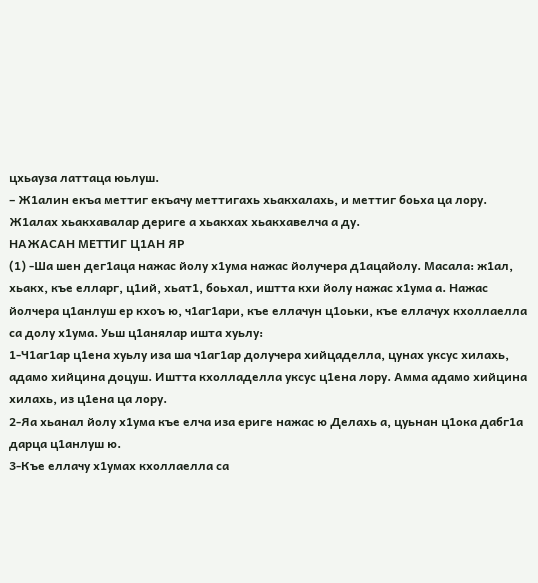цхьауза латтаца юьлуш.
– Ж1алин екъа меттиг екъачу меттигахь хьакхалахь, и меттиг боьха ца лору.
Ж1алах хьакхавалар дериге а хьакхах хьакхавелча а ду.
НАЖАСАН МЕТТИГ Ц1АН ЯР
(1) -Ша шен дег1аца нажас йолу х1ума нажас йолучера д1ацайолу. Масала: ж1ал, хьакх, къе елларг, ц1ий, хьат1, боьхал, иштта кхи йолу нажас х1ума а. Нажас йолчера ц1анлуш ер кхоъ ю, ч1аг1ари, къе еллачун ц1оьки, къе еллачух кхоллаелла са долу х1ума. Уьш ц1анялар ишта хуьлу:
1-Ч1аг1ар ц1ена хуьлу иза ша ч1аг1ар долучера хийцаделла, цунах уксус хилахь, адамо хийцина доцуш. Иштта кхолладелла уксус ц1ена лору. Амма адамо хийцина хилахь, из ц1ена ца лору.
2-Яа хьанал йолу х1ума къе елча иза ериге нажас ю Делахь а, цуьнан ц1ока дабг1а дарца ц1анлуш ю.
3-Къе еллачу х1умах кхоллаелла са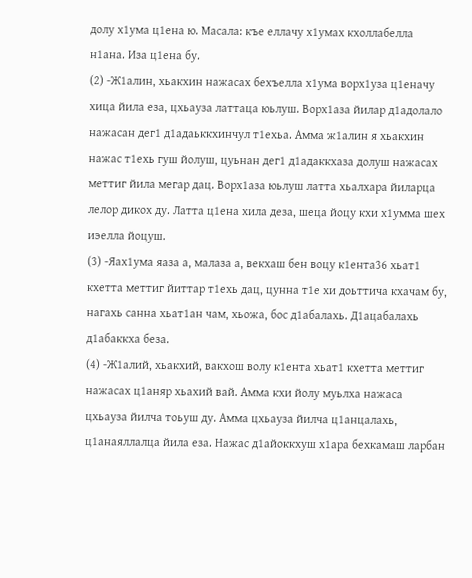долу х1ума ц1ена ю. Масала: къе еллачу х1умах кхоллабелла н1ана. Иза ц1ена бу.
(2) -Ж1алин, хьакхин нажасах бехъелла х1ума ворх1уза ц1еначу хица йила еза, цхьауза латтаца юьлуш. Ворх1аза йилар д1адолало нажасан дег1 д1адаьккхинчул т1ехьа. Амма ж1алин я хьакхин нажас т1ехь гуш йолуш, цуьнан дег1 д1адаккхаза долуш нажасах меттиг йила мегар дац. Ворх1аза юьлуш латта хьалхара йиларца лелор дикох ду. Латта ц1ена хила деза, шеца йоцу кхи х1умма шех иэелла йоцуш.
(3) -Яах1ума яаза а, малаза а, векхаш бен воцу к1ента36 хьат1 кхетта меттиг йиттар т1ехь дац, цунна т1е хи доьттича кхачам бу, нагахь санна хьат1ан чам, хьожа, бос д1абалахь. Д1ацабалахь д1абаккха беза.
(4) -Ж1алий, хьакхий, вакхош волу к1ента хьат1 кхетта меттиг нажасах ц1аняр хьахий вай. Амма кхи йолу муьлха нажаса цхьауза йилча тоьуш ду. Амма цхьауза йилча ц1анцалахь, ц1анаяллалца йила еза. Нажас д1айоккхуш х1ара бехкамаш ларбан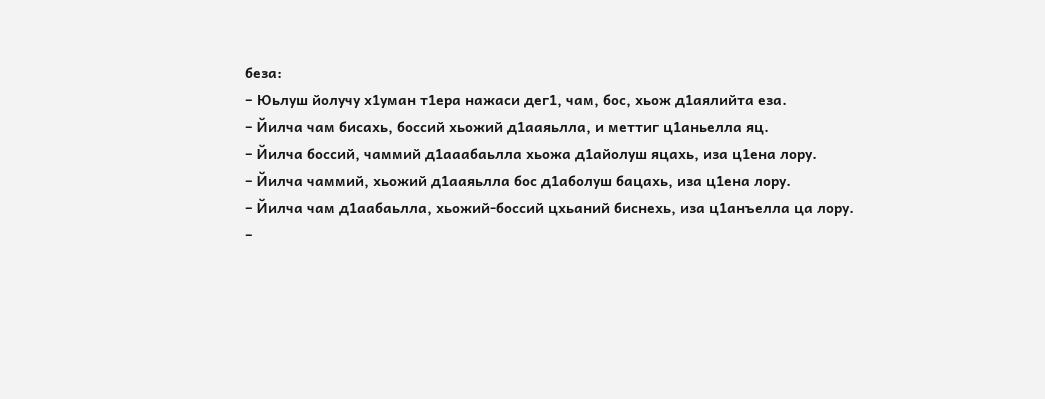беза:
– Юьлуш йолучу х1уман т1ера нажаси дег1, чам, бос, хьож д1аялийта еза.
– Йилча чам бисахь, боссий хьожий д1ааяьлла, и меттиг ц1аньелла яц.
– Йилча боссий, чаммий д1ааабаьлла хьожа д1айолуш яцахь, иза ц1ена лору.
– Йилча чаммий, хьожий д1ааяьлла бос д1аболуш бацахь, иза ц1ена лору.
– Йилча чам д1аабаьлла, хьожий-боссий цхьаний биснехь, иза ц1анъелла ца лору.
–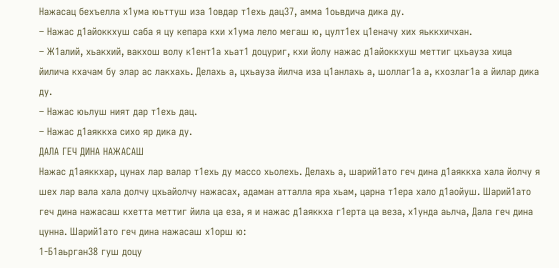Нажасац бехъелла х1ума юьттуш иза 1овдар т1ехь дац37, амма 1оьвдича дика ду.
– Нажас д1айоккхуш саба я цу кепара кхи х1ума лело мегаш ю, цулт1ех ц1еначу хих яьккхичхан.
– Ж1алий, хьакхий, вакхош волу к1ент1а хьат1 доцуриг, кхи йолу нажас д1айоккхуш меттиг цхьауза хица йилича кхачам бу элар ас лакхахь. Делахь а, цхьауза йилча иза ц1анлахь а, шоллаг1а а, кхозлаг1а а йилар дика ду.
– Нажас юьлуш ният дар т1ехь дац.
– Нажас д1аяккха сихо яр дика ду.
ДАЛА ГЕЧ ДИНА НАЖАСАШ
Нажас д1аяккхар, цунах лар валар т1ехь ду массо хьолехь. Делахь а, шарий1ато геч дина д1аяккха хала йолчу я шех лар вала хала долчу цхьайолчу нажасах, адаман атталла яра хьам, царна т1ера хало д1аойуш. Шарий1ато геч дина нажасаш кхетта меттиг йила ца еза, я и нажас д1аяккха г1ерта ца веза, х1унда аьлча, Дала геч дина цунна. Шарий1ато геч дина нажасаш х1орш ю:
1-Б1аьрган38 гуш доцу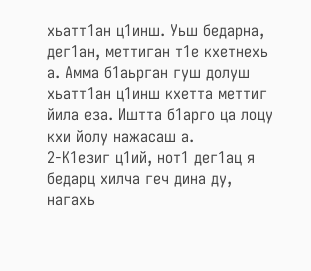хьатт1ан ц1инш. Уьш бедарна, дег1ан, меттиган т1е кхетнехь а. Амма б1аьрган гуш долуш хьатт1ан ц1инш кхетта меттиг йила еза. Иштта б1арго ца лоцу кхи йолу нажасаш а.
2-К1езиг ц1ий, нот1 дег1ац я бедарц хилча геч дина ду, нагахь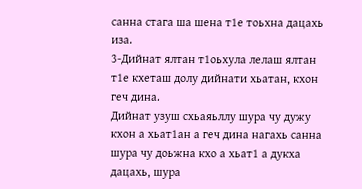санна стага ша шена т1е тоьхна дацахь иза.
3-Дийнат ялтан т1оьхула лелаш ялтан т1е кхеташ долу дийнати хьатан, кхон геч дина.
Дийнат узуш схьаяьллу шура чу дужу кхон а хьат1ан а геч дина нагахь санна шура чу доьжна кхо а хьат1 а дукха дацахь, шура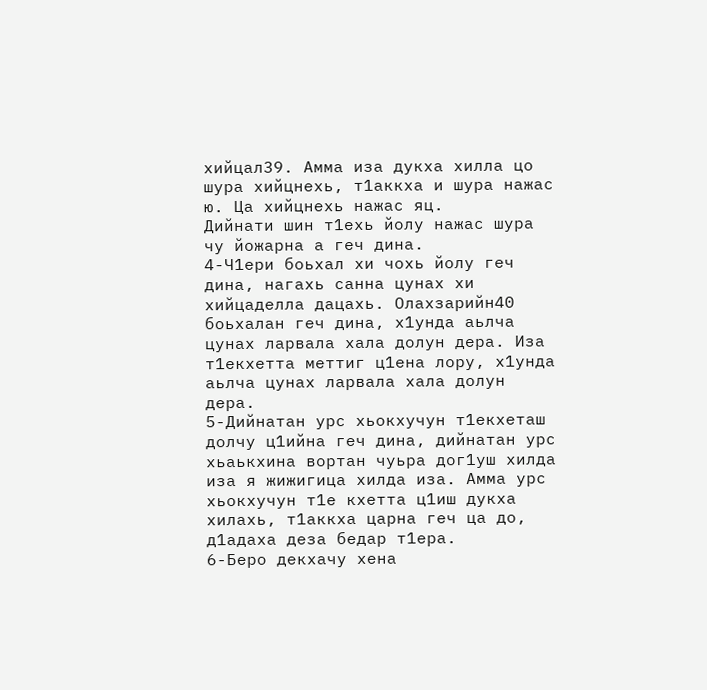хийцал39. Амма иза дукха хилла цо шура хийцнехь, т1аккха и шура нажас ю. Ца хийцнехь нажас яц.
Дийнати шин т1ехь йолу нажас шура чу йожарна а геч дина.
4-Ч1ери боьхал хи чохь йолу геч дина, нагахь санна цунах хи хийцаделла дацахь. Олахзарийн40 боьхалан геч дина, х1унда аьлча цунах ларвала хала долун дера. Иза т1екхетта меттиг ц1ена лору, х1унда аьлча цунах ларвала хала долун дера.
5-Дийнатан урс хьокхучун т1екхеташ долчу ц1ийна геч дина, дийнатан урс хьаькхина вортан чуьра дог1уш хилда иза я жижигица хилда иза. Амма урс хьокхучун т1е кхетта ц1иш дукха хилахь, т1аккха царна геч ца до, д1адаха деза бедар т1ера.
6-Беро декхачу хена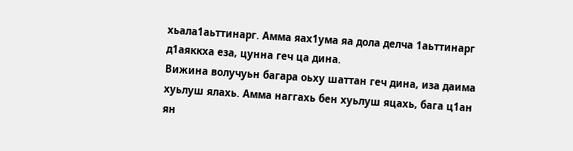хьала1аьттинарг. Амма яах1ума яа дола делча 1аьттинарг д1аяккха еза, цунна геч ца дина.
Вижина волучуьн багара оьху шаттан геч дина, иза даима хуьлуш ялахь. Амма наггахь бен хуьлуш яцахь, бага ц1ан ян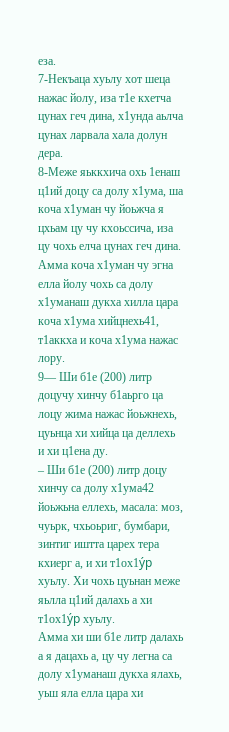еза.
7-Некъаца хуьлу хот шеца нажас йолу, иза т1е кхетча цунах геч дина, х1унда аьлча цунах ларвала хала долун дера.
8-Меже яьккхича охь 1енаш ц1ий доцу са долу х1ума, ша коча х1уман чу йоьжча я цхьам цу чу кхоьссича, иза цу чохь елча цунах геч дина. Амма коча х1уман чу эгна елла йолу чохь са долу х1уманаш дукха хилла цара коча х1ума хийцнехь41, т1аккха и коча х1ума нажас лору.
9— Ши б1е (200) литр доцучу хинчу б1аьрго ца лоцу жима нажас йоьжнехь, цуьнца хи хийца ца деллехь и хи ц1ена ду.
– Ши б1е (200) литр доцу хинчу са долу х1ума42 йоьжьна еллехь, масала: моз, чуьрк, чхьоьриг, бумбари, зинтиг иштта царех тера кхиерг а, и хи т1ох1у́р хуьлу. Хи чохь цуьнан меже яьлла ц1ий далахь а хи т1ох1у́р хуьлу.
Амма хи ши б1е литр далахь а я дацахь а, цу чу легна са долу х1уманаш дукха ялахь, уьш яла елла цара хи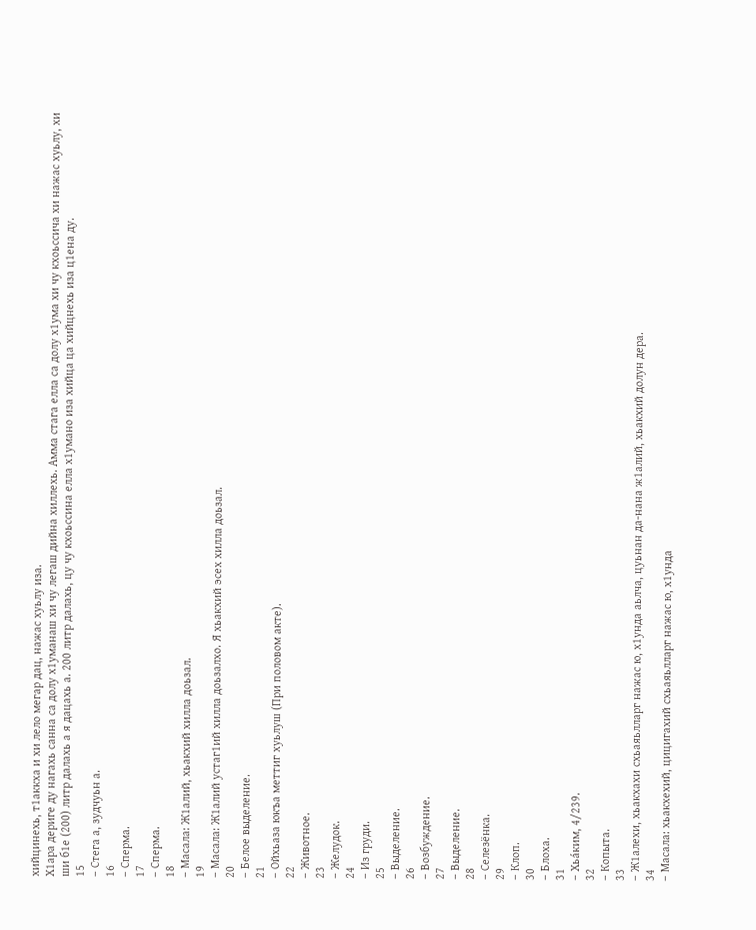хийцинехь, т1аккха и хи лело мегар дац, нажас хуьлу иза.
Х1ара дериге ду нагахь санна са долу х1уманаш хи чу легаш дийна хиллехь. Амма стага елла са долу х1ума хи чу кхоьссича хи нажас хуьлу, хи ши б1е (200) литр далахь а я дацахь а. 200 литр далахь, цу чу кхоьссина елла х1умано иза хийца ца хийцнехь иза ц1ена ду.
15
– Стега а, зудчуьн а.
16
– Сперма.
17
– Сперма.
18
– Масала: Ж1алий, хьакхий хилла доьзал.
19
– Масала: Ж1алий устаг1ий хилла доьзалхо. Я хьакхий эсех хилла доьзал.
20
– Белое выделение.
21
– Ойхьаза юкъа меттиг хуьлуш (При половом акте).
22
– Животное.
23
– Желудок.
24
– Из груди.
25
– Выделение.
26
– Возбуждение.
27
– Выделение.
28
– Селезёнка.
29
– Клоп.
30
– Блоха.
31
– Хьа́ким, 4/239.
32
– Копыта.
33
– Ж1алехи, хьакхахи схьаяьлларг нажас ю, х1унда аьлча, цуьнан да-нана ж1алий, хьакхий долун дера.
34
– Масала: хьакхехий, цицигахий схьаяьлларг нажас ю, х1унда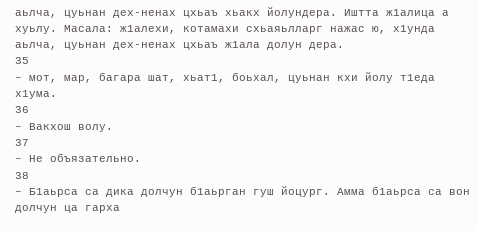аьлча, цуьнан дех-ненах цхьаъ хьакх йолундера. Иштта ж1алица а хуьлу. Масала: ж1алехи, котамахи схьаяьлларг нажас ю, х1унда аьлча, цуьнан дех-ненах цхьаъ ж1ала долун дера.
35
– мот, мар, багара шат, хьат1, боьхал, цуьнан кхи йолу т1еда х1ума.
36
– Вакхош волу.
37
– Не объязательно.
38
– Б1аьрса са дика долчун б1аьрган гуш йоцург. Амма б1аьрса са вон долчун ца гарха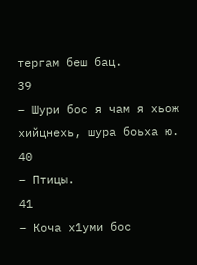тергам беш бац.
39
– Шури бос я чам я хьож хийцнехь, шура боьха ю.
40
– Птицы.
41
– Коча х1уми бос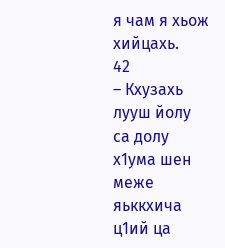я чам я хьож хийцахь.
42
– Кхузахь лууш йолу са долу х1ума шен меже яьккхича ц1ий ца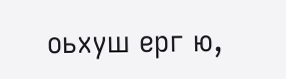оьхуш ерг ю,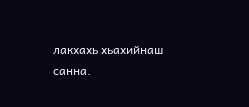лакхахь хьахийнаш санна.